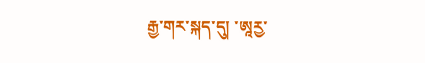རྒྱ་གར་སྐད་དུ། ་ཨཱརྱ་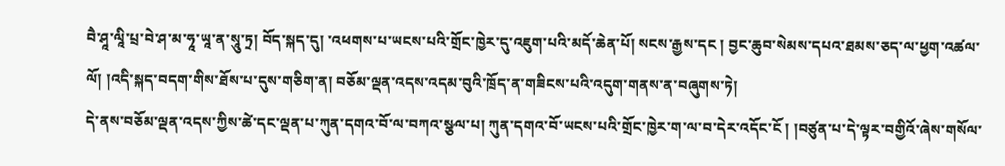བཻ་ཤཱ་ལཱི་པྲ་བེ་ཤ་མ་ཧཱ་ཡཱ་ན་སཱུ་ཏྲ། བོད་སྐད་དུ། ་འཕགས་པ་ཡངས་པའི་གྲོང་ཁྱེར་དུ་འཇུག་པའི་མདོ་ཆེན་པོ། སངས་རྒྱས་དང ། བྱང་ཆུབ་སེམས་དཔའ་ཐམས་ཅད་ལ་ཕྱག་འཚལ་ལོ། །འདི་སྐད་བདག་གིས་ཐོས་པ་དུས་གཅིག་ན། བཅོམ་ལྡན་འདས་འདམ་བུའི་ཁྲོད་ན་གཟིངས་པའི་འདུག་གནས་ན་བཞུགས་ཏེ།
དེ་ནས་བཅོམ་ལྡན་འདས་ཀྱིས་ཚེ་དང་ལྡན་པ་ཀུན་དགའ་བོ་ལ་བཀའ་སྩལ་པ། ཀུན་དགའ་བོ་ཡངས་པའི་གྲོང་ཁྱེར་ག་ལ་བ་དེར་འདོང་ངོ ། །བཙུན་པ་དེ་ལྟར་བགྱིའོ་ཞེས་གསོལ་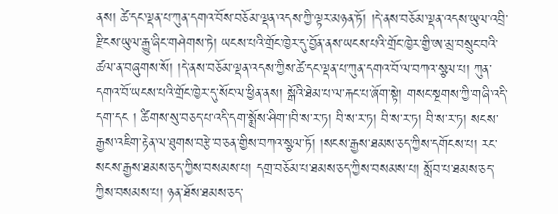ནས། ཚེ་དང་ལྡན་པ་ཀུན་དགའ་བོས་བཅོམ་ལྡན་འདས་ཀྱི་ལྟར་མཉན་ཏོ། །དེ་ནས་བཅོམ་ལྡན་འདས་ཡུལ་འབྲི་རྫིངས་ཡུལ་རྒྱུ་ཞིང་གཤེགས་ཏེ། ཡངས་པའི་གྲོང་ཁྱེར་དུ་བྱོན་ནས་ཡངས་པའི་གྲོང་ཁྱེར་གྱི་ཨ་མྲ་བསྲུང་བའི་ཚལ་ན་བཞུགས་སོ། །དེ་ནས་བཅོམ་ལྡན་འདས་ཀྱིས་ཚེ་དང་ལྡན་པ་ཀུན་དགའ་བོ་ལ་བཀའ་སྩལ་པ། ཀུན་དགའ་བོ་ཡངས་པའི་གྲོང་ཁྱེར་དུ་སོང་ལ་ཕྱིན་ནས། སྒོའི་ཐེམ་པ་ལ་རྐང་པ་ཞོག་སྟེ། གསང་སྔགས་ཀྱི་གཞི་འདི་དག་དང ། ཚིགས་སུ་བཅད་པ་འདི་དག་སྨྲོས་ཤིག་།བི་ས་ར་ཏ། བི་ས་ར་ཏ། བི་ས་ར་ཏ། བི་ས་ར་ཏ། སངས་རྒྱས་འཇིག་རྟེན་ལ་ཐུགས་བརྩེ་བ་ཅན་གྱིས་བཀའ་སྩལ་ཏོ། །སངས་རྒྱས་ཐམས་ཅད་ཀྱིས་དགོངས་པ། རང་སངས་རྒྱས་ཐམས་ཅད་ཀྱིས་བསམས་པ། དགྲ་བཅོམ་པ་ཐམས་ཅད་ཀྱིས་བསམས་པ། སློབ་པ་ཐམས་ཅད་ཀྱིས་བསམས་པ། ཉན་ཐོས་ཐམས་ཅད་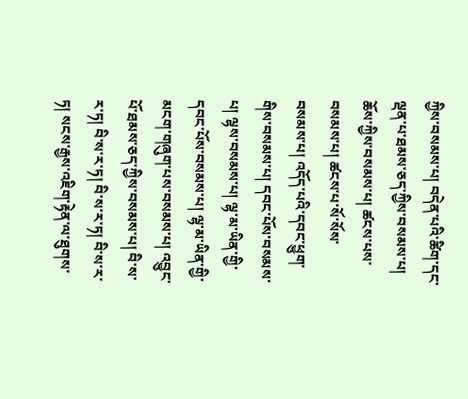ཀྱིས་བསམས་པ། བདེན་པའི་ཚིག་དང་ལྡན་པ་ཐམས་ཅད་ཀྱིས་བསམས་པ། ཆོས་ཀྱིས་བསམས་པ། ཚངས་པས་བསམས་པ། ཚངས་པ་སོ་སོས་བསམས་པ། འདོད་པའི་དབང་ཕྱུག་གིས་བསམས་པ། དབང་པོས་བསམས་པ། ལྷས་བསམས་པ། ལྷ་མ་ཡིན་གྱི་དབང་པོས་བསམས་པ། ལྷ་མ་ཡིན་གྱི་མངག་གཞུག་པས་བསམས་པ། འབྱུང་པོ་ཐམས་ཅད་ཀྱིས་བསམས་པ། བི་ས་ར་ཏ། བི་ས་ར་ཏ། བི་ས་ར་ཏ། བི་ས་ར་ཏ། སངས་རྒྱས་འཇིག་རྟེན་ལ་ཐུགས་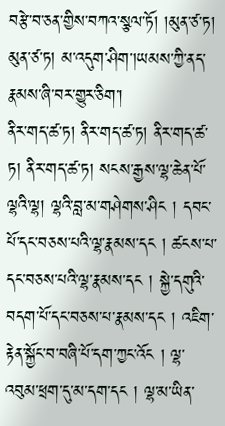བརྩེ་བ་ཅན་གྱིས་བཀའ་སྩལ་ཏོ། །མུན་ཙ་ཏ། མུན་ཙ་ཏ། མ་འདུག་ཤིག་།ཡམས་ཀྱི་ནད་རྣམས་ཞི་བར་གྱུར་ཅིག་།
ནིར་གད་ཚ་ཏ། ནིར་གད་ཚ་ཏ། ནིར་གད་ཚ་ཏ། ནིར་གད་ཚ་ཏ། སངས་རྒྱས་ལྷ་ཆེན་པོ་ལྷའི་ལྷ། ལྷའི་བླ་མ་གཤེགས་ཤིང ། དབང་པོ་དང་བཅས་པའི་ལྷ་རྣམས་དང ། ཚངས་པ་དང་བཅས་པའི་ལྷ་རྣམས་དང ། སྐྱེ་དགུའི་བདག་པོ་དང་བཅས་པ་རྣམས་དང ། འཇིག་རྟེན་སྐྱོང་བ་བཞི་པོ་དག་ཀྱང་འོང ། ལྷ་འབུམ་ཕྲག་དུ་མ་དག་དང ། ལྷ་མ་ཡིན་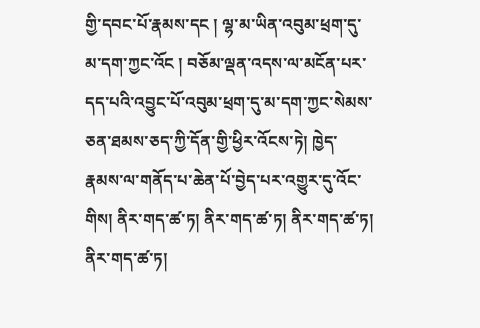གྱི་དབང་པོ་རྣམས་དང ། ལྷ་མ་ཡིན་འབུམ་ཕྲག་དུ་མ་དག་ཀྱང་འོང ། བཅོམ་ལྡན་འདས་ལ་མངོན་པར་དད་པའི་འབྱུང་པོ་འབུམ་ཕྲག་དུ་མ་དག་ཀྱང་སེམས་ཅན་ཐམས་ཅད་ཀྱི་དོན་གྱི་ཕྱིར་འོངས་ཏེ། ཁྱེད་རྣམས་ལ་གནོད་པ་ཆེན་པོ་བྱེད་པར་འགྱུར་དུ་འོང་གིས། ནིར་གད་ཚ་ཏ། ནིར་གད་ཚ་ཏ། ནིར་གད་ཚ་ཏ། ནིར་གད་ཚ་ཏ།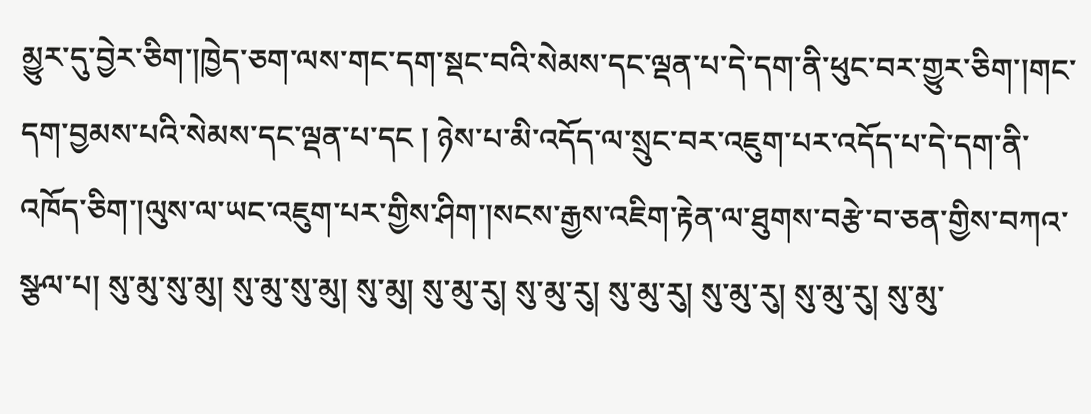མྱུར་དུ་བྱེར་ཅིག་།ཁྱེད་ཅག་ལས་གང་དག་སྡང་བའི་སེམས་དང་ལྡན་པ་དེ་དག་ནི་ཕུང་བར་གྱུར་ཅིག་།གང་དག་བྱམས་པའི་སེམས་དང་ལྡན་པ་དང ། ཉེས་པ་མི་འདོད་ལ་སྲུང་བར་འཇུག་པར་འདོད་པ་དེ་དག་ནི་འཁོད་ཅིག་།ལུས་ལ་ཡང་འཇུག་པར་གྱིས་ཤིག་།སངས་རྒྱས་འཇིག་རྟེན་ལ་ཐུགས་བརྩེ་བ་ཅན་གྱིས་བཀའ་སྩལ་པ། སུ་མུ་སུ་མུ། སུ་མུ་སུ་མུ། སུ་མུ། སུ་མུ་རུ། སུ་མུ་རུ། སུ་མུ་རུ། སུ་མུ་རུ། སུ་མུ་རུ། སུ་མུ་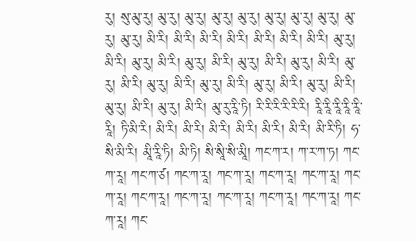རུ། སུ་མུ་རུ། མུ་རུ། མུ་རུ། མུ་རུ། མུ་རུ། མུ་རུ། མུ་རུ། མུ་རུ། མུ་རུ། མུ་རུ། མི་རི། མི་རི། མི་རི། མི་རི། མི་རི། མི་རི། མི་རི། མུ་རུ། མི་རི། མུ་རུ། མི་རི། མུ་རུ། མི་རི། མུ་རུ། མི་རི། མུ་རུ། མི་རི། མུ་རུ། མི་རི། མུ་རུ། མི་རི། མུ་རུ། མི་རི། མུ་རུ། མི་རི། མུ་རུ། མི་རི། མུ་རུ། མི་རི། མུ་རུ། མི་རི། མུ་རུ་རཱི་ཏི། རི་རི་རི་རི་རི་རི། རཱི་རཱི་རཱི་རཱི་རཱི་རཱི། ཏི་མི་རི། མི་རི། མི་རི། མི་རི། མི་རི། མི་རི། མི་རི། མི་རི་ཏི། ཧ་སི་མི་རི། མཱི་རཱི་ཏི། མི་ཏི། སི་སཱི་སི་མཱི། ཀང་ཀ་ར། ཀ་ར་ཀ་ཏ། ཀང་ཀ་རཱ། ཀང་ཀ་ཙ། ཀང་ཀ་རཱ། ཀང་ཀ་རཱ། ཀང་ཀ་རཱ། ཀང་ཀ་རཱ། ཀང་ཀ་རཱ། ཀང་ཀ་རཱ། ཀང་ཀ་རཱ། ཀང་ཀ་རཱ། ཀང་ཀ་རཱ། ཀང་ཀ་རཱ། ཀང་ཀ་རཱ། ཀང་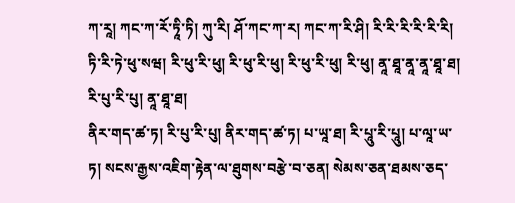ཀ་རཱ། ཀང་ཀ་རོ་ཏཱི་ཏི། ཀུ་རི། ཤོ་ཀང་ཀ་ར། ཀང་ཀ་རི་ཤི། རི་རི་རི་རི་རི་རི། ཏི་རི་ཏེ་ཕུ་སཝ། རི་ཕུ་རི་ཕུ། རི་ཕུ་རི་ཕུ། རི་ཕུ་རི་ཕུ། རི་ཕུ། ནཱ་ཐཱ་ནཱ་ནཱ་ཐཱ་ཐ། རི་པུ་རི་པུ། ནཱ་ཐཱ་ཐ།
ནིར་གད་ཚ་ཏ། རི་པུ་རི་པུ། ནིར་གད་ཚ་ཏ། པ་ཡཱ་ཐ། རི་པཱུ་རི་པཱུ། པ་ལཱ་ཡ་ཏ། སངས་རྒྱས་འཇིག་རྟེན་ལ་ཐུགས་བརྩེ་བ་ཅན། སེམས་ཅན་ཐམས་ཅད་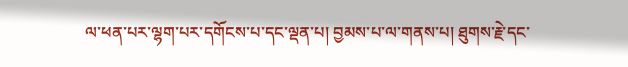ལ་ཕན་པར་ལྷག་པར་དགོངས་པ་དང་ལྡན་པ། བྱམས་པ་ལ་གནས་པ། ཐུགས་རྗེ་དང་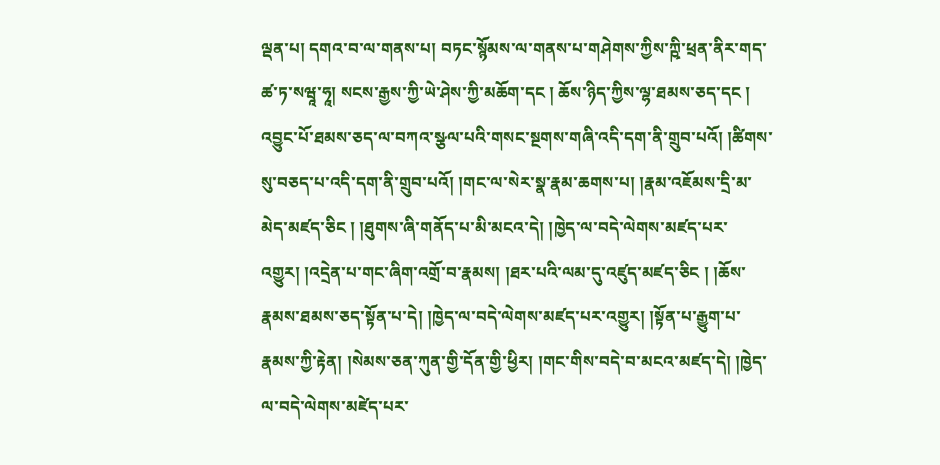ལྡན་པ། དགའ་བ་ལ་གནས་པ། བཏང་སྙོམས་ལ་གནས་པ་གཤེགས་ཀྱིས་ཀྵི་ཕྲན་ནིར་གད་ཚ་ཏ་སཝཱ་ཧཱ། སངས་རྒྱས་ཀྱི་ཡེ་ཤེས་ཀྱི་མཆོག་དང ། ཆོས་ཉིད་ཀྱིས་ལྷ་ཐམས་ཅད་དང ། འབྱུང་པོ་ཐམས་ཅད་ལ་བཀའ་སྩལ་པའི་གསང་སྔགས་གཞི་འདི་དག་ནི་གྲུབ་པའོ། །ཚིགས་སུ་བཅད་པ་འདི་དག་ནི་གྲུབ་པའོ། །གང་ལ་སེར་སྣ་རྣམ་ཆགས་པ། །རྣམ་འཇོམས་དྲི་མ་མེད་མཛད་ཅིང ། །ཐུགས་ཞི་གནོད་པ་མི་མངའ་དེ། །ཁྱེད་ལ་བདེ་ལེགས་མཛད་པར་འགྱུར། །འདྲེན་པ་གང་ཞིག་འགྲོ་བ་རྣམས། །ཐར་པའི་ལམ་དུ་འཛུད་མཛད་ཅིང ། །ཆོས་རྣམས་ཐམས་ཅད་སྟོན་པ་དེ། །ཁྱེད་ལ་བདེ་ལེགས་མཛད་པར་འགྱུར། །སྟོན་པ་རྒྱུག་པ་རྣམས་ཀྱི་རྟེན། །སེམས་ཅན་ཀུན་གྱི་དོན་གྱི་ཕྱིར། །གང་གིས་བདེ་བ་མངའ་མཛད་དེ། །ཁྱེད་ལ་བདེ་ལེགས་མཛེད་པར་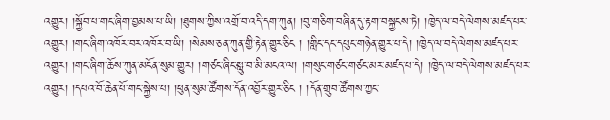འགྱུར། །སྐྱོབ་པ་གང་ཞིག་བྱམས་པ་ཡི། །ཐུགས་ཀྱིས་འགྲོ་བ་འདི་དག་ཀུན། །བུ་གཅིག་བཞིན་དུ་རྟག་བསྐྱངས་ཏེ། །ཁྱེད་ལ་བདེ་ལེགས་མཛད་པར་འགྱུར། །གང་ཞིག་འཁོར་བར་འཁོར་བ་ཡི། །སེམས་ཅན་ཀུན་གྱི་རྟེན་གྱུར་ཅིང ། །གླིང་དང་དཔུང་གཉེན་གྱུར་པ་དེ། །ཁྱེད་ལ་བདེ་ལེགས་མཛད་པར་འགྱུར། །གང་ཞིག་ཆོས་ཀུན་མངོན་སུམ་གྱུར། །གཙང་ཞིང་སླུ་བ་མི་མངའ་ལ། །གསུང་གཙང་གཙང་མར་མཛད་པ་དེ། །ཁྱེད་ལ་བདེ་ལེགས་མཛད་པར་འགྱུར། །དཔའ་བོ་ཆེན་པོ་གང་སྐྱེས་པ། །ཕུན་སུམ་ཚོགས་དོན་འབྱོར་གྱུར་ཅིང ། །དོན་གྲུབ་ཚོགས་ཀྱང་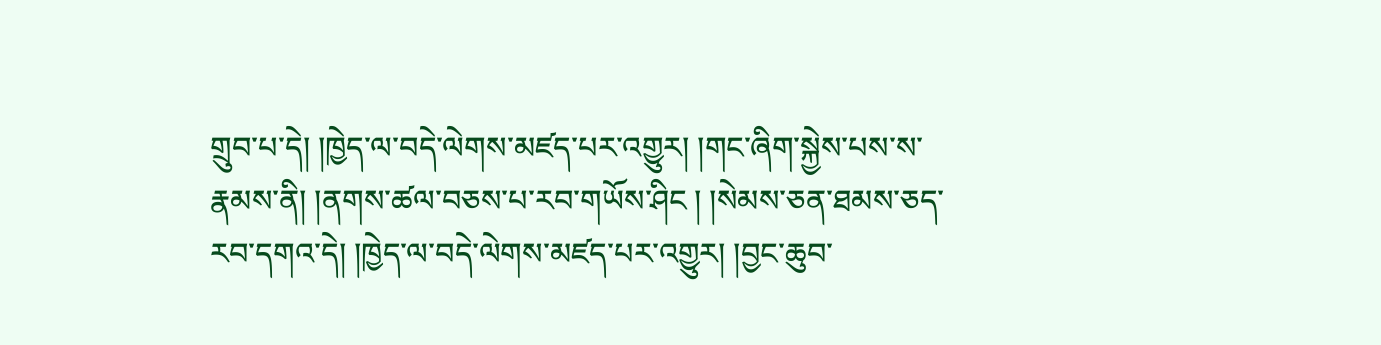གྲུབ་པ་དེ། །ཁྱེད་ལ་བདེ་ལེགས་མཛད་པར་འགྱུར། །གང་ཞིག་སྐྱེས་པས་ས་རྣམས་ནི། །ནགས་ཚལ་བཅས་པ་རབ་གཡོས་ཤིང ། །སེམས་ཅན་ཐམས་ཅད་རབ་དགའ་དེ། །ཁྱེད་ལ་བདེ་ལེགས་མཛད་པར་འགྱུར། །བྱང་ཆུབ་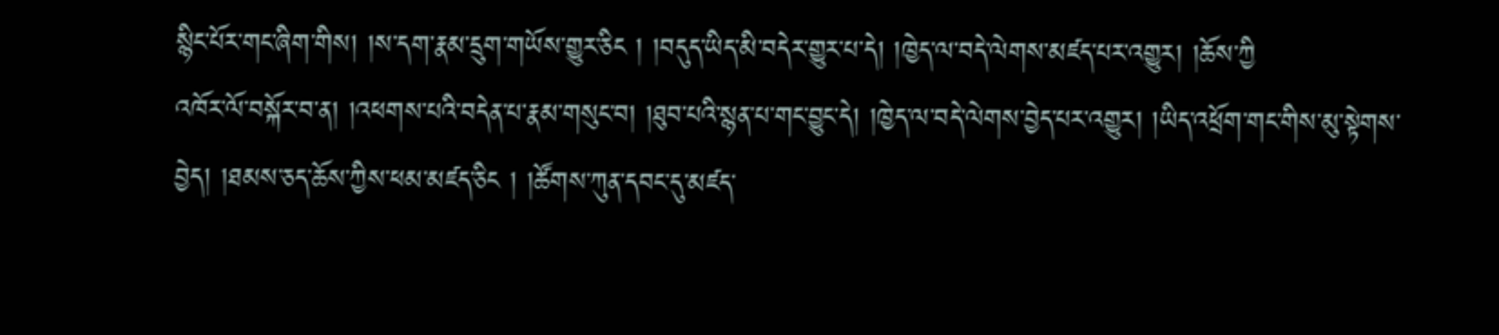སྙིང་པོར་གང་ཞིག་གིས། །ས་དག་རྣམ་དྲུག་གཡོས་གྱུར་ཅིང ། །བདུད་ཡིད་མི་བདེར་གྱུར་པ་དེ། །ཁྱེད་ལ་བདེ་ལེགས་མཛད་པར་འགྱུར། །ཆོས་ཀྱི
འཁོར་ལོ་བསྐོར་བ་ན། །འཕགས་པའི་བདེན་པ་རྣམ་གསུང་བ། །ཐུབ་པའི་སྙན་པ་གང་བྱུང་དེ། །ཁྱེད་ལ་བདེ་ལེགས་བྱེད་པར་འགྱུར། །ཡིད་འཕྲོག་གང་གིས་མུ་སྟེགས་བྱེད། །ཐམས་ཅད་ཆོས་ཀྱིས་ཕམ་མཛད་ཅིང ། །ཚོགས་ཀུན་དབང་དུ་མཛད་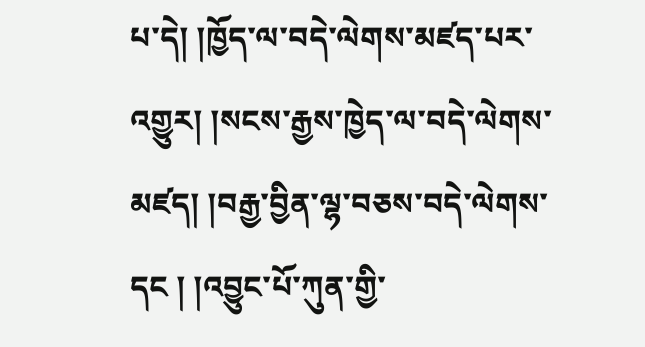པ་དེ། །ཁྱོད་ལ་བདེ་ལེགས་མཛད་པར་འགྱུར། །སངས་རྒྱས་ཁྱེད་ལ་བདེ་ལེགས་མཛད། །བརྒྱ་བྱིན་ལྷ་བཅས་བདེ་ལེགས་དང ། །འབྱུང་པོ་ཀུན་གྱི་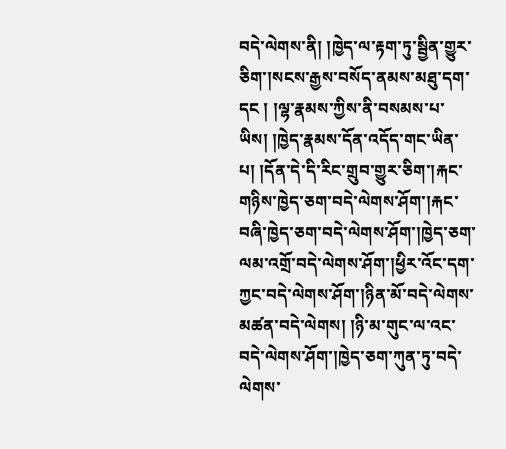བདེ་ལེགས་ནི། །ཁྱེད་ལ་རྟག་ཏུ་སྦྱིན་གྱུར་ཅིག་།སངས་རྒྱས་བསོད་ནམས་མཐུ་དག་དང ། །ལྷ་རྣམས་ཀྱིས་ནི་བསམས་པ་ཡིས། །ཁྱེད་རྣམས་དོན་འདོད་གང་ཡིན་པ། །དོན་དེ་དི་རིང་གྲུབ་གྱུར་ཅིག་།རྐང་གཉིས་ཁྱེད་ཅག་བདེ་ལེགས་ཤོག་།རྐང་བཞི་ཁྱེད་ཅག་བདེ་ལེགས་ཤོག་།ཁྱེད་ཅག་ལམ་འགྲོ་བདེ་ལེགས་ཤོག་།ཕྱིར་འོང་དག་ཀྱང་བདེ་ལེགས་ཤོག་།ཉིན་མོ་བདེ་ལེགས་མཚན་བདེ་ལེགས། །ཉི་མ་གུང་ལ་འང་བདེ་ལེགས་ཤོག་།ཁྱེད་ཅག་ཀུན་ཏུ་བདེ་ལེགས་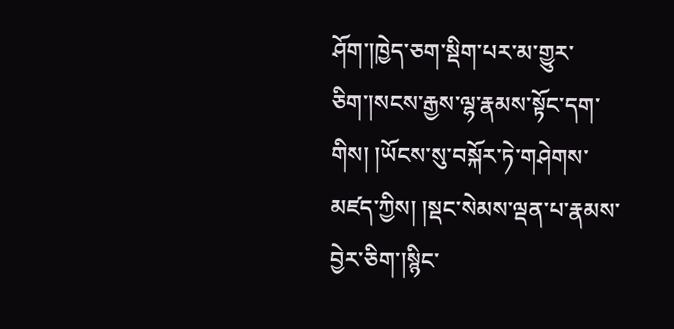ཤོག་།ཁྱེད་ཅག་སྡིག་པར་མ་གྱུར་ཅིག་།སངས་རྒྱས་ལྷ་རྣམས་སྟོང་དག་གིས། །ཡོངས་སུ་བསྐོར་ཏེ་གཤེགས་མཛད་ཀྱིས། །སྡང་སེམས་ལྡན་པ་རྣམས་བྱེར་ཅིག་།སྙིང་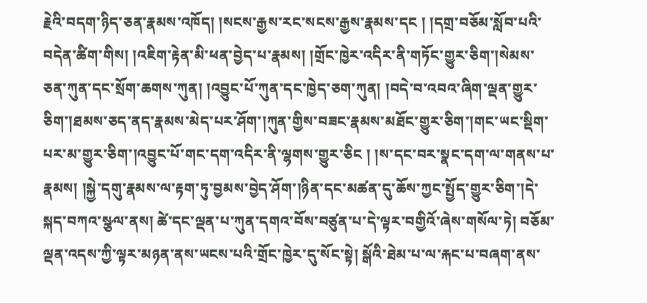རྗེའི་བདག་ཉིད་ཅན་རྣམས་འཁོད། །སངས་རྒྱས་རང་སངས་རྒྱས་རྣམས་དང ། །དགྲ་བཅོམ་སློབ་པའི་བདེན་ཚིག་གིས། །འཇིག་རྟེན་མི་ཕན་བྱེད་པ་རྣམས། །གྲོང་ཁྱེར་འདིར་ནི་གཏོང་གྱུར་ཅིག་།སེམས་ཅན་ཀུན་དང་སྲོག་ཆགས་ཀུན། །འབྱུང་པོ་ཀུན་དང་ཁྱེད་ཅག་ཀུན། །བདེ་བ་འབའ་ཞིག་ལྡན་གྱུར་ཅིག་།ཐམས་ཅད་ནད་རྣམས་མེད་པར་ཤོག་།ཀུན་གྱིས་བཟང་རྣམས་མཐོང་གྱུར་ཅིག་།གང་ཡང་སྡིག་པར་མ་གྱུར་ཅིག་།འབྱུང་པོ་གང་དག་འདིར་ནི་ལྷགས་གྱུར་ཅིང ། །ས་དང་བར་སྣང་དག་ལ་གནས་པ་རྣམས། །སྐྱེ་དགུ་རྣམས་ལ་རྟག་ཏུ་བྱམས་བྱེད་ཤོག་།ཉིན་དང་མཚན་དུ་ཆོས་ཀྱང་སྤྱོད་གྱུར་ཅིག་།དེ་སྐད་བཀའ་སྩལ་ནས། ཚེ་དང་ལྡན་པ་ཀུན་དགའ་བོས་བཙུན་པ་དེ་ལྟར་བགྱིའོ་ཞེས་གསོལ་ཏེ། བཅོམ་ལྡན་འདས་ཀྱི་ལྟར་མཉན་ནས་ཡངས་པའི་གྲོང་ཁྱེར་དུ་སོང་སྟེ། སྒོའི་ཐེམ་པ་ལ་རྐང་པ་བཞག་ནས་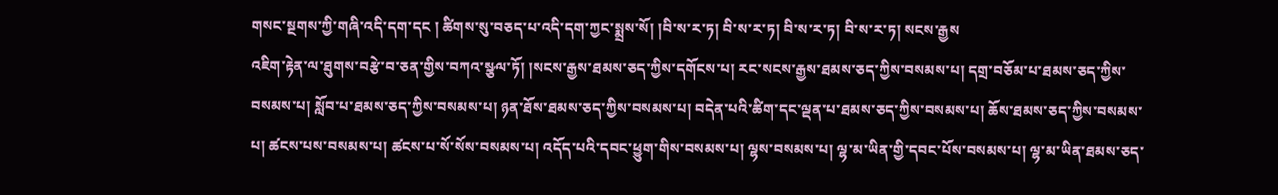གསང་སྔགས་ཀྱི་གཞི་འདི་དག་དང ། ཚིགས་སུ་བཅད་པ་འདི་དག་ཀྱང་སྨྲས་སོ། །བི་ས་ར་ཏ། བི་ས་ར་ཏ། བི་ས་ར་ཏ། བི་ས་ར་ཏ། སངས་རྒྱས
འཇིག་རྟེན་ལ་ཐུགས་བརྩེ་བ་ཅན་གྱིས་བཀའ་སྩལ་ཏོ། །སངས་རྒྱས་ཐམས་ཅད་ཀྱིས་དགོངས་པ། རང་སངས་རྒྱས་ཐམས་ཅད་ཀྱིས་བསམས་པ། དགྲ་བཅོམ་པ་ཐམས་ཅད་ཀྱིས་བསམས་པ། སློབ་པ་ཐམས་ཅད་ཀྱིས་བསམས་པ། ཉན་ཐོས་ཐམས་ཅད་ཀྱིས་བསམས་པ། བདེན་པའི་ཚིག་དང་ལྡན་པ་ཐམས་ཅད་ཀྱིས་བསམས་པ། ཆོས་ཐམས་ཅད་ཀྱིས་བསམས་པ། ཚངས་པས་བསམས་པ། ཚངས་པ་སོ་སོས་བསམས་པ། འདོད་པའི་དབང་ཕྱུག་གིས་བསམས་པ། ལྷས་བསམས་པ། ལྷ་མ་ཡིན་གྱི་དབང་པོས་བསམས་པ། ལྷ་མ་ཡིན་ཐམས་ཅད་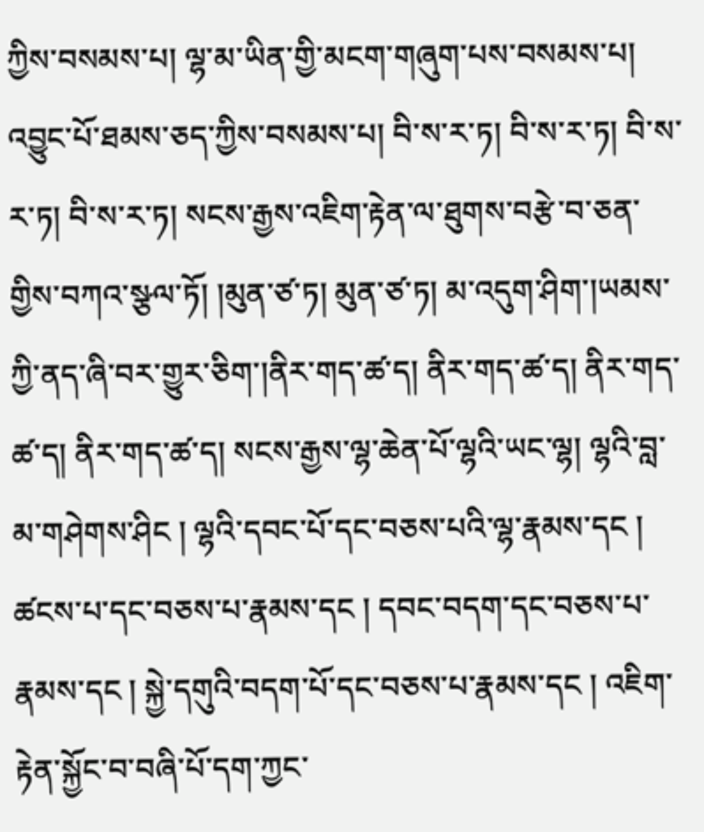ཀྱིས་བསམས་པ། ལྷ་མ་ཡིན་གྱི་མངག་གཞུག་པས་བསམས་པ། འབྱུང་པོ་ཐམས་ཅད་ཀྱིས་བསམས་པ། བི་ས་ར་ཏ། བི་ས་ར་ཏ། བི་ས་ར་ཏ། བི་ས་ར་ཏ། སངས་རྒྱས་འཇིག་རྟེན་ལ་ཐུགས་བརྩེ་བ་ཅན་གྱིས་བཀའ་སྩལ་ཏོ། །མུན་ཙ་ཏ། མུན་ཙ་ཏ། མ་འདུག་ཤིག་།ཡམས་ཀྱི་ནད་ཞི་བར་གྱུར་ཅིག་།ནིར་གད་ཚ་ད། ནིར་གད་ཚ་ད། ནིར་གད་ཚ་ད། ནིར་གད་ཚ་ད། སངས་རྒྱས་ལྷ་ཆེན་པོ་ལྷའི་ཡང་ལྷ། ལྷའི་བླ་མ་གཤེགས་ཤིང ། ལྷའི་དབང་པོ་དང་བཅས་པའི་ལྷ་རྣམས་དང ། ཚངས་པ་དང་བཅས་པ་རྣམས་དང ། དབང་བདག་དང་བཅས་པ་རྣམས་དང ། སྐྱེ་དགུའི་བདག་པོ་དང་བཅས་པ་རྣམས་དང ། འཇིག་རྟེན་སྐྱོང་བ་བཞི་པོ་དག་ཀྱང་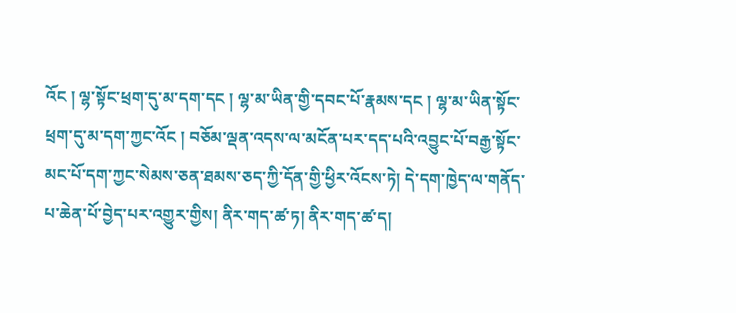འོང ། ལྷ་སྟོང་ཕྲག་དུ་མ་དག་དང ། ལྷ་མ་ཡིན་གྱི་དབང་པོ་རྣམས་དང ། ལྷ་མ་ཡིན་སྟོང་ཕྲག་དུ་མ་དག་ཀྱང་འོང ། བཅོམ་ལྡན་འདས་ལ་མངོན་པར་དད་པའི་འབྱུང་པོ་བརྒྱ་སྟོང་མང་པོ་དག་ཀྱང་སེམས་ཅན་ཐམས་ཅད་ཀྱི་དོན་གྱི་ཕྱིར་འོངས་ཏེ། དེ་དག་ཁྱེད་ལ་གནོད་པ་ཆེན་པོ་བྱེད་པར་འགྱུར་གྱིས། ནིར་གད་ཚ་ཏ། ནིར་གད་ཚ་ད།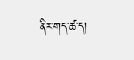ནིར་གད་ཚ་ད།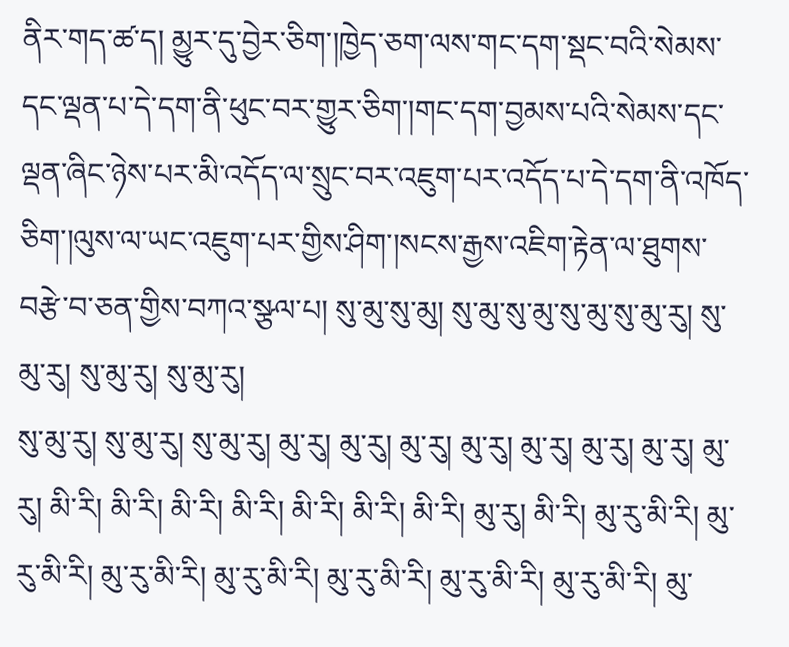ནིར་གད་ཚ་ད། མྱུར་དུ་བྱེར་ཅིག་།ཁྱེད་ཅག་ལས་གང་དག་སྡང་བའི་སེམས་དང་ལྡན་པ་དེ་དག་ནི་ཕུང་བར་གྱུར་ཅིག་།གང་དག་བྱམས་པའི་སེམས་དང་ལྡན་ཞིང་ཉེས་པར་མི་འདོད་ལ་སྲུང་བར་འཇུག་པར་འདོད་པ་དེ་དག་ནི་འཁོད་ཅིག་།ལུས་ལ་ཡང་འཇུག་པར་གྱིས་ཤིག་།སངས་རྒྱས་འཇིག་རྟེན་ལ་ཐུགས་བརྩེ་བ་ཅན་གྱིས་བཀའ་སྩལ་པ། སུ་མུ་སུ་མུ། སུ་མུ་སུ་མུ་སུ་མུ་སུ་མུ་རུ། སུ་མུ་རུ། སུ་མུ་རུ། སུ་མུ་རུ།
སུ་མུ་རུ། སུ་མུ་རུ། སུ་མུ་རུ། མུ་རུ། མུ་རུ། མུ་རུ། མུ་རུ། མུ་རུ། མུ་རུ། མུ་རུ། མུ་རུ། མི་རི། མི་རི། མི་རི། མི་རི། མི་རི། མི་རི། མི་རི། མུ་རུ། མི་རི། མུ་རུ་མི་རི། མུ་རུ་མི་རི། མུ་རུ་མི་རི། མུ་རུ་མི་རི། མུ་རུ་མི་རི། མུ་རུ་མི་རི། མུ་རུ་མི་རི། མུ་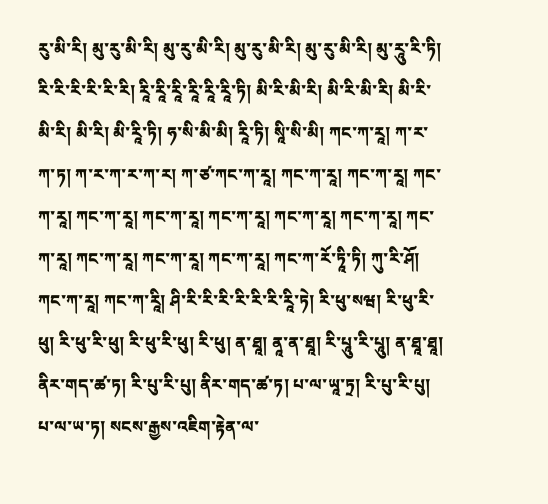རུ་མི་རི། མུ་རུ་མི་རི། མུ་རུ་མི་རི། མུ་རུ་མི་རི། མུ་རུ་མི་རི། མུ་རཱུ་རི་ཏི། རི་རི་རི་རི་རི་རི། རཱི་རཱི་རཱི་རཱི་རཱི་རཱི་ཏི། མི་རི་མི་རི། མི་རི་མི་རི། མི་རི་མི་རི། མི་རི། མི་རཱི་ཏི། ཧ་སི་མི་མི། རཱི་ཏི། སཱི་སི་མི། ཀང་ཀ་རཱ། ཀ་ར་ཀ་ཏ། ཀ་ར་ཀ་ར་ཀ་ར། ཀ་ཙ་ཀང་ཀ་རཱ། ཀང་ཀ་རཱ། ཀང་ཀ་རཱ། ཀང་ཀ་རཱ། ཀང་ཀ་རཱ། ཀང་ཀ་རཱ། ཀང་ཀ་རཱ། ཀང་ཀ་རཱ། ཀང་ཀ་རཱ། ཀང་ཀ་རཱ། ཀང་ཀ་རཱ། ཀང་ཀ་རཱ། ཀང་ཀ་རཱ། ཀང་ཀ་རོ་ཏཱི་ཏི། ཀུ་རི་ཤོ། ཀང་ཀ་རཱ། ཀང་ཀ་རཱི། ཤི་རི་རི་རི་རི་རི་རི་རཱི་ཏེ། རི་ཕུ་སཝ། རི་ཕུ་རི་ཕུ། རི་ཕུ་རི་ཕུ། རི་ཕུ་རི་ཕུ། རི་ཕུ། ན་ཐཱ། ནཱ་ན་ཐཱ། རི་པཱུ་རི་པཱུ། ན་ཐཱ་ཐཱ། ནིར་གད་ཚ་ཏ། རི་པུ་རི་པུ། ནིར་གད་ཚ་ཏ། པ་ལ་ཡཱ་ཏྲ། རི་པུ་རི་པུ། པ་ལ་ཡ་ཏ། སངས་རྒྱས་འཇིག་རྟེན་ལ་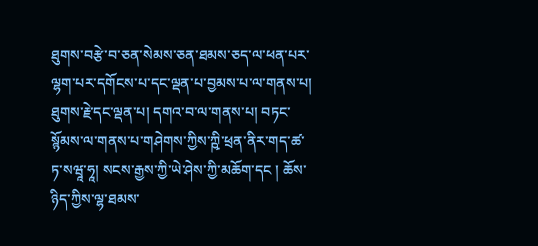ཐུགས་བརྩེ་བ་ཅན་སེམས་ཅན་ཐམས་ཅད་ལ་ཕན་པར་ལྷག་པར་དགོངས་པ་དང་ལྡན་པ་བྱམས་པ་ལ་གནས་པ། ཐུགས་རྗེ་དང་ལྡན་པ། དགའ་བ་ལ་གནས་པ། བཏང་སྙོམས་ལ་གནས་པ་གཤེགས་ཀྱིས་ཀྵི་ཕྲན་ནིར་གད་ཚ་ཏ་སཝཱ་ཧཱ། སངས་རྒྱས་ཀྱི་ཡེ་ཤེས་ཀྱི་མཆོག་དང ། ཆོས་ཉིད་ཀྱིས་ལྷ་ཐམས་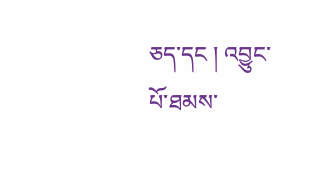ཅད་དང ། འབྱུང་པོ་ཐམས་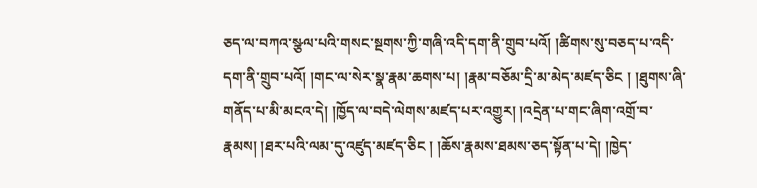ཅད་ལ་བཀའ་སྩལ་པའི་གསང་སྔགས་ཀྱི་གཞི་འདི་དག་ནི་གྲུབ་པའོ། །ཚིགས་སུ་བཅད་པ་འདི་དག་ནི་གྲུབ་པའོ། །གང་ལ་སེར་སྣ་རྣམ་ཆགས་པ། །རྣམ་བཅོམ་དྲི་མ་མེད་མཛད་ཅིང ། །ཐུགས་ཞི་གནོད་པ་མི་མངའ་དེ། །ཁྱོད་ལ་བདེ་ལེགས་མཛད་པར་འགྱུར། །འདྲེན་པ་གང་ཞིག་འགྲོ་བ་རྣམས། །ཐར་པའི་ལམ་དུ་འཛུད་མཛད་ཅིང ། །ཆོས་རྣམས་ཐམས་ཅད་སྟོན་པ་དེ། །ཁྱེད་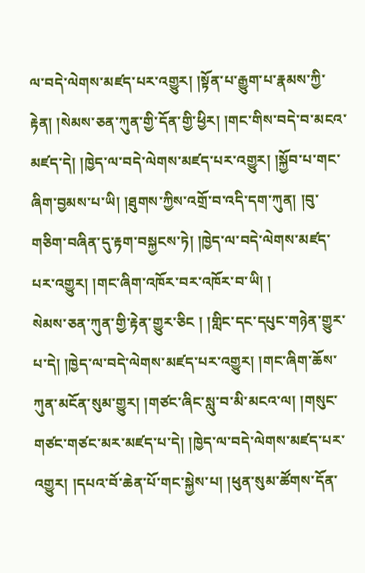ལ་བདེ་ལེགས་མཛད་པར་འགྱུར། །སྟོན་པ་རྒྱུག་པ་རྣམས་ཀྱི་རྟེན། །སེམས་ཅན་ཀུན་གྱི་དོན་གྱི་ཕྱིར། །གང་གིས་བདེ་བ་མངའ་མཛད་དེ། །ཁྱེད་ལ་བདེ་ལེགས་མཛད་པར་འགྱུར། །སྐྱོབ་པ་གང་ཞིག་བྱམས་པ་ཡི། །ཐུགས་ཀྱིས་འགྲོ་བ་འདི་དག་ཀུན། །བུ་གཅིག་བཞིན་དུ་རྟག་བསྐྱངས་ཏེ། །ཁྱེད་ལ་བདེ་ལེགས་མཛད་པར་འགྱུར། །གང་ཞིག་འཁོར་བར་འཁོར་བ་ཡི། །
སེམས་ཅན་ཀུན་གྱི་རྟེན་གྱུར་ཅིང ། །གླིང་དང་དཔུང་གཉེན་གྱུར་པ་དེ། །ཁྱེད་ལ་བདེ་ལེགས་མཛད་པར་འགྱུར། །གང་ཞིག་ཆོས་ཀུན་མངོན་སུམ་གྱུར། །གཙང་ཞིང་སླུ་བ་མི་མངའ་ལ། །གསུང་གཙང་གཙང་མར་མཛད་པ་དེ། །ཁྱེད་ལ་བདེ་ལེགས་མཛད་པར་འགྱུར། །དཔའ་བོ་ཆེན་པོ་གང་སྐྱེས་པ། །ཕུན་སུམ་ཚོགས་དོན་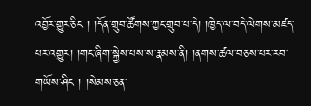འབྱོར་གྱུར་ཅིང ། །དོན་གྲུབ་ཚོགས་ཀྱང་གྲུབ་པ་དེ། །ཁྱེད་ལ་བདེ་ལེགས་མཛད་པར་འགྱུར། །གང་ཞིག་སྐྱེས་པས་ས་རྣམས་ནི། །ནགས་ཚལ་བཅས་པར་རབ་གཡོས་ཤིང ། །སེམས་ཅན་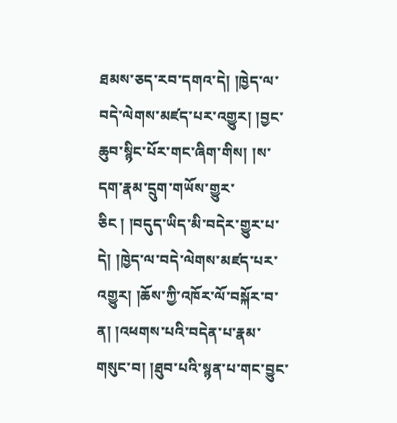ཐམས་ཅད་རབ་དགའ་དེ། །ཁྱེད་ལ་བདེ་ལེགས་མཛད་པར་འགྱུར། །བྱང་ཆུབ་སྙིང་པོར་གང་ཞིག་གིས། །ས་དག་རྣམ་དྲུག་གཡོས་གྱུར་ཅིང ། །བདུད་ཡིད་མི་བདེར་གྱུར་པ་དེ། །ཁྱེད་ལ་བདེ་ལེགས་མཛད་པར་འགྱུར། །ཆོས་ཀྱི་འཁོར་ལོ་བསྐོར་བ་ན། །འཕགས་པའི་བདེན་པ་རྣམ་གསུང་བ། །ཐུབ་པའི་སྙན་པ་གང་བྱུང་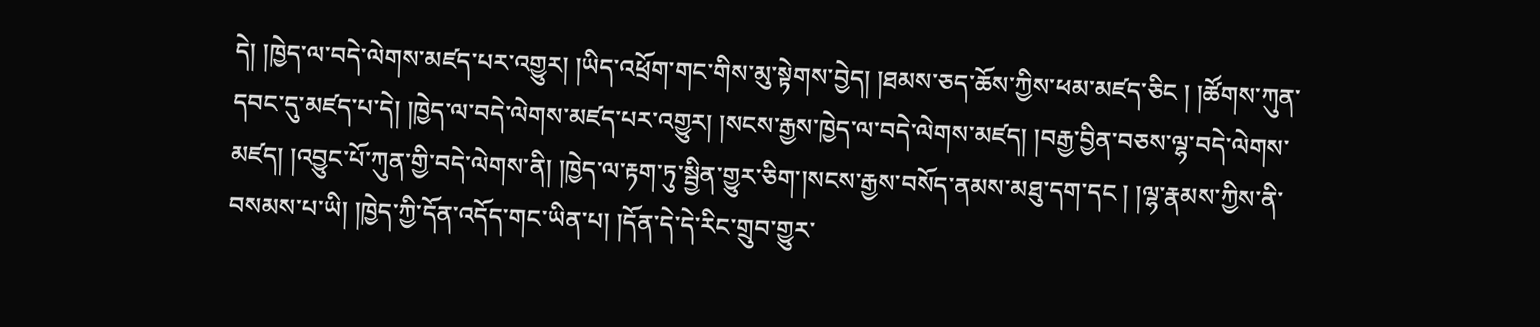དེ། །ཁྱེད་ལ་བདེ་ལེགས་མཛད་པར་འགྱུར། །ཡིད་འཕྲོག་གང་གིས་མུ་སྟེགས་བྱེད། །ཐམས་ཅད་ཆོས་ཀྱིས་ཕམ་མཛད་ཅིང ། །ཚོགས་ཀུན་དབང་དུ་མཛད་པ་དེ། །ཁྱེད་ལ་བདེ་ལེགས་མཛད་པར་འགྱུར། །སངས་རྒྱས་ཁྱེད་ལ་བདེ་ལེགས་མཛད། །བརྒྱ་བྱིན་བཅས་ལྷ་བདེ་ལེགས་མཛད། །འབྱུང་པོ་ཀུན་གྱི་བདེ་ལེགས་ནི། །ཁྱེད་ལ་རྟག་ཏུ་སྦྱིན་གྱུར་ཅིག་།སངས་རྒྱས་བསོད་ནམས་མཐུ་དག་དང ། །ལྷ་རྣམས་ཀྱིས་ནི་བསམས་པ་ཡི། །ཁྱེད་ཀྱི་དོན་འདོད་གང་ཡིན་པ། །དོན་དེ་དེ་རིང་གྲུབ་གྱུར་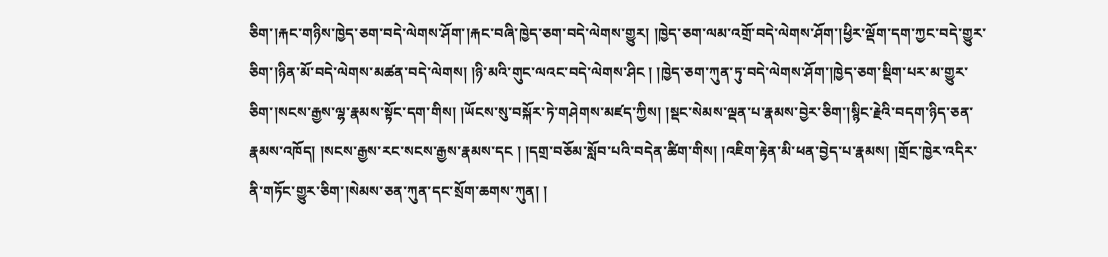ཅིག་།རྐང་གཉིས་ཁྱེད་ཅག་བདེ་ལེགས་ཤོག་།རྐང་བཞི་ཁྱེད་ཅག་བདེ་ལེགས་གྱུར། །ཁྱེད་ཅག་ལམ་འགྲོ་བདེ་ལེགས་ཤོག་།ཕྱིར་ལྡོག་དག་ཀྱང་བདེ་གྱུར་ཅིག་།ཉིན་མོ་བདེ་ལེགས་མཚན་བདེ་ལེགས། །ཉི་མའི་གུང་ལའང་བདེ་ལེགས་ཤིང ། །ཁྱེད་ཅག་ཀུན་ཏུ་བདེ་ལེགས་ཤོག་།ཁྱེད་ཅག་སྡིག་པར་མ་གྱུར་ཅིག་།སངས་རྒྱས་ལྷ་རྣམས་སྟོང་དག་གིས། །ཡོངས་སུ་བསྐོར་ཏེ་གཤེགས་མཛད་ཀྱིས། །སྡང་སེམས་ལྡན་པ་རྣམས་བྱེར་ཅིག་།སྙིང་རྗེའི་བདག་ཉིད་ཅན་རྣམས་འཁོད། །སངས་རྒྱས་རང་སངས་རྒྱས་རྣམས་དང ། །དགྲ་བཅོམ་སློབ་པའི་བདེན་ཚིག་གིས། །འཇིག་རྟེན་མི་ཕན་བྱེད་པ་རྣམས། །གྲོང་ཁྱེར་འདིར་ནི་གཏོང་གྱུར་ཅིག་།སེམས་ཅན་ཀུན་དང་སྲོག་ཆགས་ཀུན། །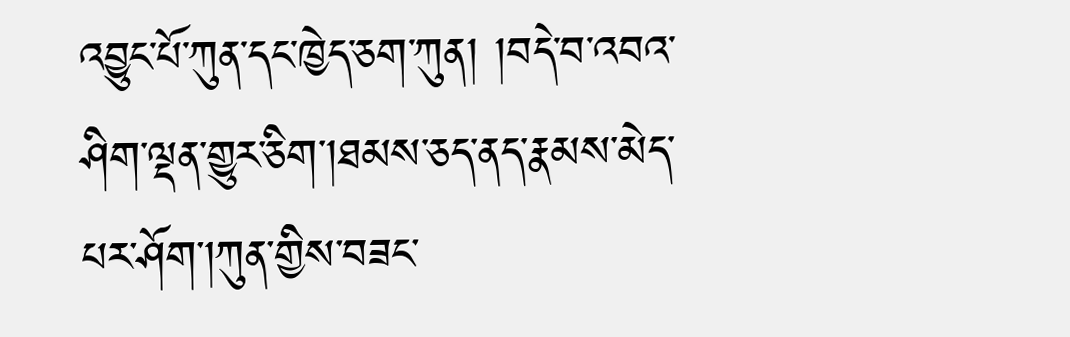འབྱུང་པོ་ཀུན་དང་ཁྱེད་ཅག་ཀུན། །བདེ་བ་འབའ་ཤིག་ལྡན་གྱུར་ཅིག་།ཐམས་ཅད་ནད་རྣམས་མེད་པར་ཤོག་།ཀུན་གྱིས་བཟང་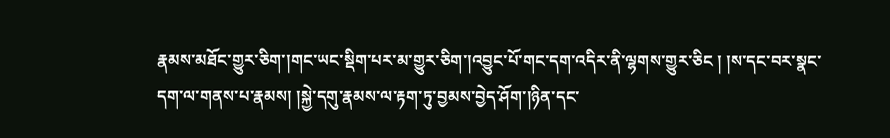རྣམས་མཐོང་གྱུར་ཅིག་།གང་ཡང་སྡིག་པར་མ་གྱུར་ཅིག་།འབྱུང་པོ་གང་དག་འདིར་ནི་ལྷགས་གྱུར་ཅིང ། །ས་དང་བར་སྣང་དག་ལ་གནས་པ་རྣམས། །སྐྱེ་དགུ་རྣམས་ལ་རྟག་ཏུ་བྱམས་བྱེད་ཤོག་།ཉིན་དང་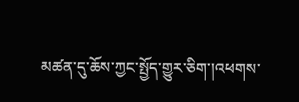མཚན་དུ་ཆོས་ཀྱང་སྤྱོད་གྱུར་ཅིག་།འཕགས་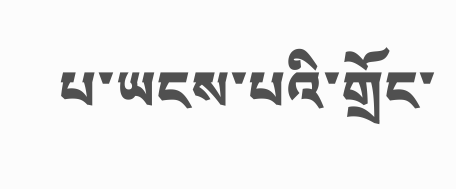པ་ཡངས་པའི་གྲོང་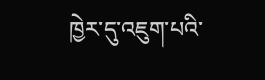ཁྱེར་དུ་འཇུག་པའི་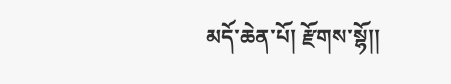མདོ་ཆེན་པོ། རྫོགས་སྷོ།།